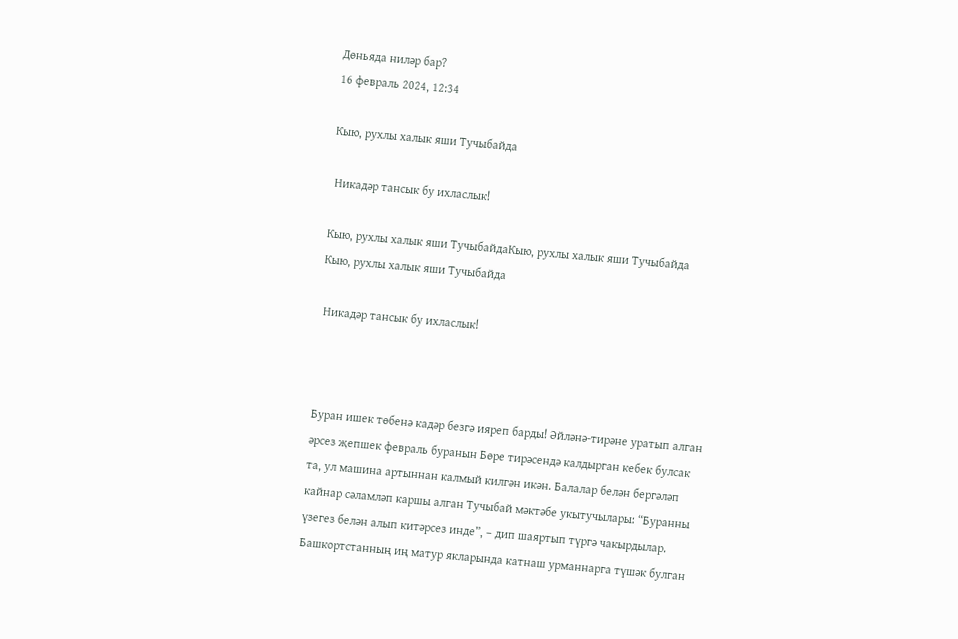Дөньяда ниләр бар?
16 февраль 2024, 12:34

Кыю, рухлы халык яши Тучыбайда

 Никадәр тансык бу ихласлык!

Кыю, рухлы халык яши ТучыбайдаКыю, рухлы халык яши Тучыбайда
Кыю, рухлы халык яши Тучыбайда

 Никадәр тансык бу ихласлык!



Буран ишек төбенә кадәр безгә ияреп барды! Әйләнә-тирәне уратып алган әрсез җепшек февраль буранын Бөре тирәсендә калдырган кебек булсак та, ул машина артыннан калмый килгән икән. Балалар белән бергәләп кайнар сәламләп каршы алган Тучыбай мәктәбе укытучылары: “Буранны үзегез белән алып китәрсез инде”, – дип шаяртып түргә чакырдылар.
Башкортстанның иң матур якларында катнаш урманнарга түшәк булган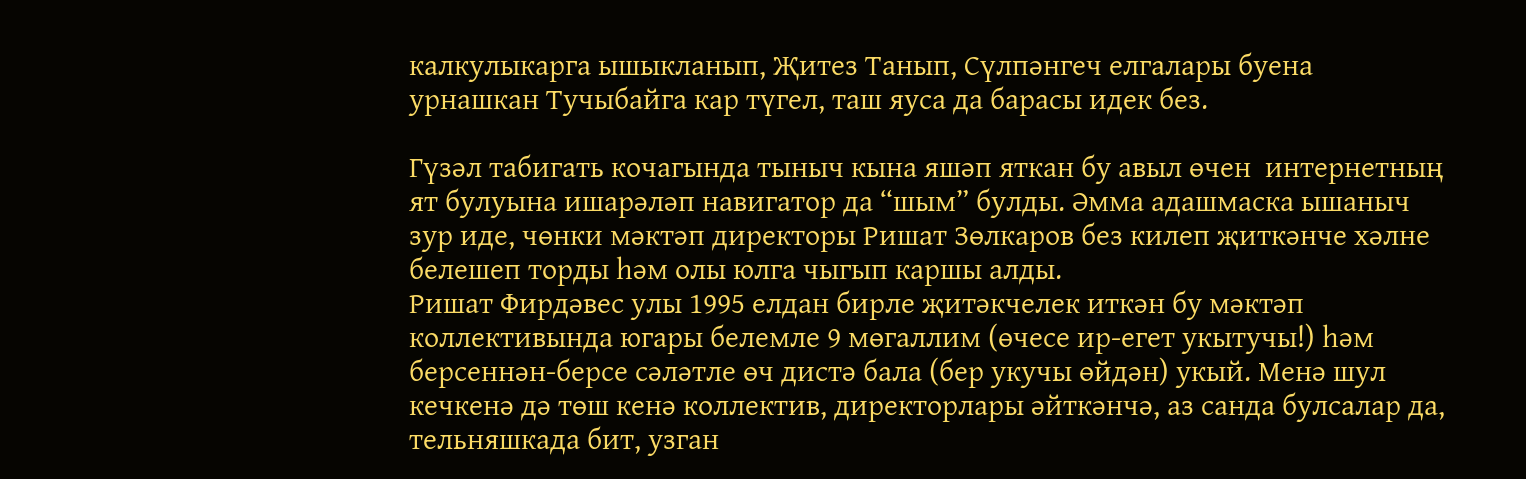калкулыкарга ышыкланып, Җитез Танып, Сүлпәнгеч елгалары буена урнашкан Тучыбайга кар түгел, таш яуса да барасы идек без.

Гүзәл табигать кочагында тыныч кына яшәп яткан бу авыл өчен  интернетның ят булуына ишарәләп навигатор да “шым” булды. Әмма адашмаска ышаныч зур иде, чөнки мәктәп директоры Ришат Зөлкаров без килеп җиткәнче хәлне белешеп торды һәм олы юлга чыгып каршы алды.
Ришат Фирдәвес улы 1995 елдан бирле җитәкчелек иткән бу мәктәп коллективында югары белемле 9 мөгаллим (өчесе ир-егет укытучы!) һәм берсеннән-берсе сәләтле өч дистә бала (бер укучы өйдән) укый. Менә шул кечкенә дә төш кенә коллектив, директорлары әйткәнчә, аз санда булсалар да, тельняшкада бит, узган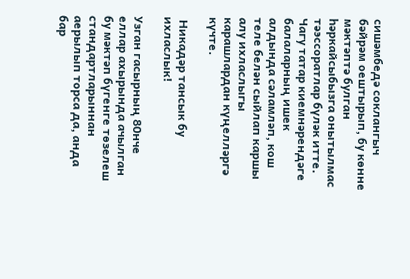сишәмбедә соклангыч бәйрәм оештырып, бу көнне мәктәптә булган һәркайсыбызга онытылмас тәэссоратлар бүләк итте.
Чагу татар киемнәрендәге балаларның ишек алдында сәламләп, кош теле белән сыйлап каршы алу ихласлыгы карашлардан күңелләргә күчте.

 Никадәр тансык бу ихласлык!

Узган гасырның 80нче еллар ахырында ачылган бу мәктәп бүгенге төзелеш стандартларыннан аерылып торса да, анда бар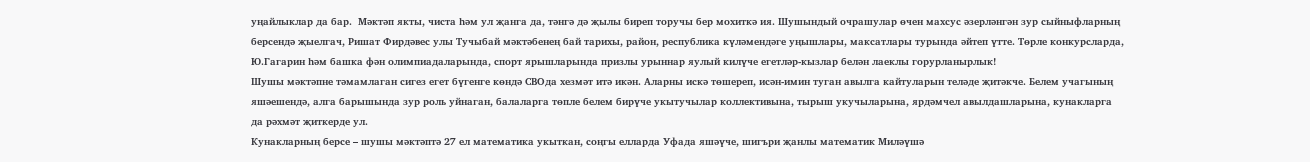уңайлыклар да бар.  Мәктәп якты, чиста һәм ул җанга да, тәнгә дә җылы биреп торучы бер мохиткә ия. Шушындый очрашулар өчен махсус әзерләнгән зур сыйныфларның берсендә җыелгач, Ришат Фирдәвес улы Тучыбай мәктәбенең бай тарихы, район, республика күләмендәге уңышлары, максатлары турында әйтеп үтте. Төрле конкурсларда, Ю.Гагарин һәм башка фән олимпиадаларында, спорт ярышларында призлы урыннар яулый килүче егетләр-кызлар белән лаеклы горурланырлык!
Шушы мәктәпне тәмамлаган сигез егет бүгенге көндә СВОда хезмәт итә икән. Аларны искә төшереп, исән-имин туган авылга кайтуларын теләде җитәкче. Белем учагының яшәешендә, алга барышында зур роль уйнаган, балаларга төпле белем бирүче укытучылар коллективына, тырыш укучыларына, ярдәмчел авылдашларына, кунакларга да рәхмәт җиткерде ул.
Кунакларның берсе – шушы мәктәптә 27 ел математика укыткан, соңгы елларда Уфада яшәүче, шигъри җанлы математик Миләүшә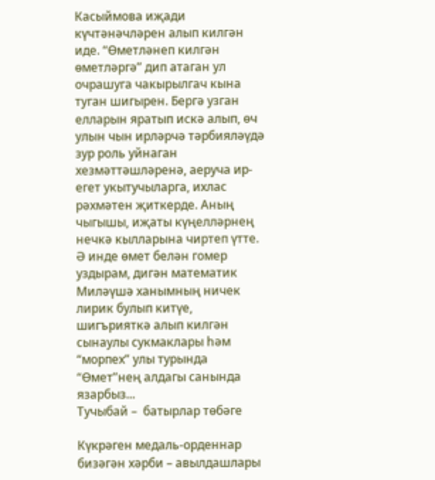Касыймова иҗади күчтәнәчләрен алып килгән иде. “Өметләнеп килгән өметләргә” дип атаган ул очрашуга чакырылгач кына туган шигырен. Бергә узган елларын яратып искә алып, өч улын чын ирләрчә тәрбияләүдә зур роль уйнаган хезмәттәшләренә, аеруча ир-егет укытучыларга, ихлас рәхмәтен җиткерде. Аның чыгышы, иҗаты күңелләрнең нечкә кылларына чиртеп үтте. Ә инде өмет белән гомер уздырам, дигән математик Миләүшә ханымның ничек лирик булып китүе, шигърияткә алып килгән сынаулы сукмаклары һәм “морпех” улы турында “Өмет”нең алдагы санында язарбыз...
Тучыбай –  батырлар төбәге

Күкрәген медаль-орденнар бизәгән хәрби – авылдашлары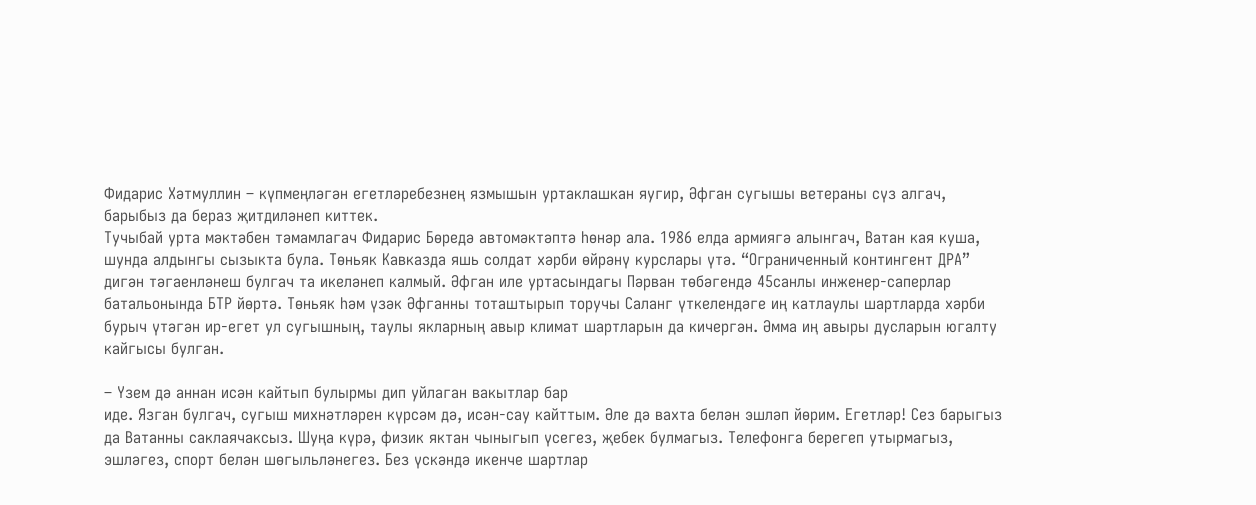Фидарис Хәтмуллин – күпмеңләгән егетләребезнең язмышын уртаклашкан яугир, Әфган сугышы ветераны сүз алгач, барыбыз да бераз җитдиләнеп киттек.
Тучыбай урта мәктәбен тәмамлагач Фидарис Бөредә автомәктәптә һөнәр ала. 1986 елда армиягә алынгач, Ватан кая куша, шунда алдынгы сызыкта була. Төньяк Кавказда яшь солдат хәрби өйрәнү курслары үтә. “Ограниченный контингент ДРА” дигән тәгаенләнеш булгач та икеләнеп калмый. Әфган иле уртасындагы Пәрван төбәгендә 45санлы инженер-саперлар батальонында БТР йөртә. Төньяк һәм үзәк Әфганны тоташтырып торучы Саланг үткелендәге иң катлаулы шартларда хәрби бурыч үтәгән ир-егет ул сугышның, таулы якларның авыр климат шартларын да кичергән. Әмма иң авыры дусларын югалту кайгысы булган.

– Үзем дә аннан исән кайтып булырмы дип уйлаган вакытлар бар
иде. Язган булгач, сугыш михнәтләрен күрсәм дә, исән-сау кайттым. Әле дә вахта белән эшләп йөрим. Егетләр! Сез барыгыз да Ватанны саклаячаксыз. Шуңа күрә, физик яктан чыныгып үсегез, җебек булмагыз. Телефонга берегеп утырмагыз, эшләгез, спорт белән шөгыльләнегез. Без үскәндә икенче шартлар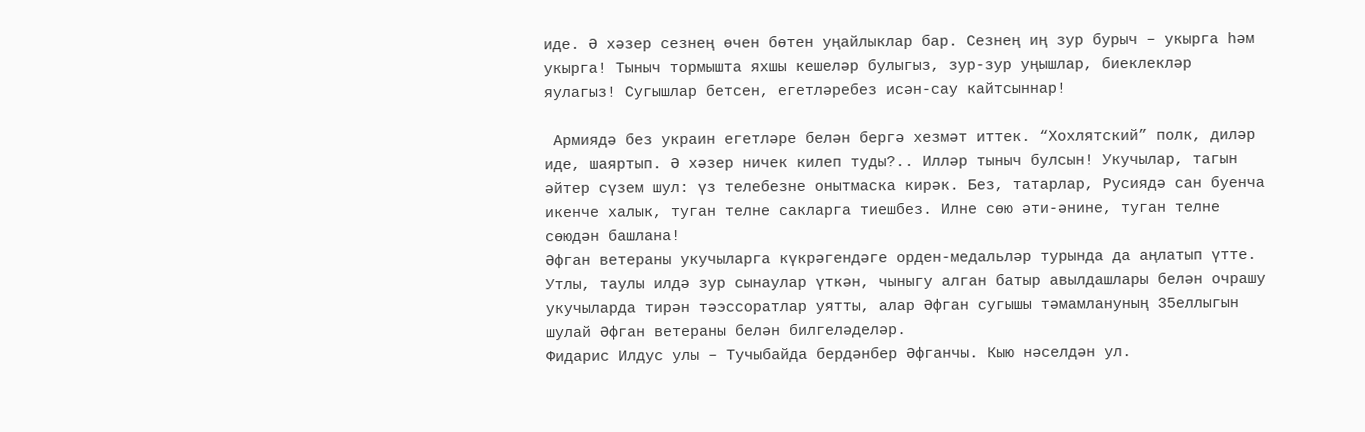иде. Ә хәзер сезнең өчен бөтен уңайлыклар бар. Сезнең иң зур бурыч – укырга һәм укырга! Тыныч тормышта яхшы кешеләр булыгыз, зур-зур уңышлар, биеклекләр яулагыз! Сугышлар бетсен, егетләребез исән-сау кайтсыннар!

 Армиядә без украин егетләре белән бергә хезмәт иттек. “Хохлятский” полк, диләр иде, шаяртып. Ә хәзер ничек килеп туды?.. Илләр тыныч булсын! Укучылар, тагын әйтер сүзем шул: үз телебезне онытмаска кирәк. Без, татарлар, Русиядә сан буенча икенче халык, туган телне сакларга тиешбез. Илне сөю әти-әнине, туган телне сөюдән башлана!
Әфган ветераны укучыларга күкрәгендәге орден-медальләр турында да аңлатып үтте. Утлы, таулы илдә зур сынаулар үткән, чыныгу алган батыр авылдашлары белән очрашу укучыларда тирән тәэссоратлар уятты, алар Әфган сугышы тәмамлануның 35еллыгын шулай Әфган ветераны белән билгеләделәр.
Фидарис Илдус улы – Тучыбайда бердәнбер Әфганчы. Кыю нәселдән ул.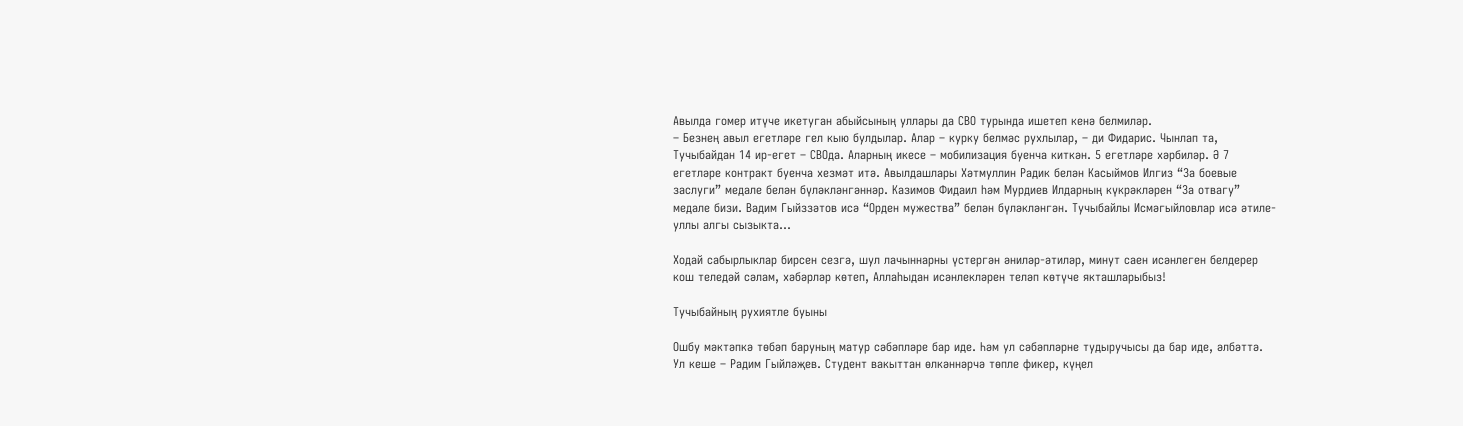Авылда гомер итүче икетуган абыйсының уллары да СВО турында ишетеп кенә белмиләр.
– Безнең авыл егетләре гел кыю булдылар. Алар – курку белмәс рухлылар, – ди Фидарис. Чынлап та, Тучыбайдан 14 ир-егет – СВОда. Аларның икесе – мобилизация буенча киткән. 5 егетләре хәрбиләр. Ә 7 егетләре контракт буенча хезмәт итә. Авылдашлары Хәтмуллин Радик белән Касыймов Илгиз “За боевые заслуги” медале белән бүләкләнгәннәр. Казимов Фидаил һәм Мурдиев Илдарның күкрәкләрен “За отвагу” медале бизи. Вадим Гыйззәтов исә “Орден мужества” белән бүләкләнгән. Тучыбайлы Исмәгыйловлар исә әтиле-уллы алгы сызыкта...

Ходай сабырлыклар бирсен сезгә, шул лачыннарны үстергән әниләр-әтиләр, минут саен исәнлеген белдерер кош теледәй сәлам, хәбәрләр көтеп, Аллаһыдан исәнлекләрен теләп көтүче якташларыбыз!

Тучыбайның рухиятле буыны

Ошбу мәктәпкә төбәп баруның матур сәбәпләре бар иде. Һәм ул сәбәпләрне тудыручысы да бар иде, әлбәттә. Ул кеше – Радим Гыйләҗев. Студент вакыттан өлкәннәрчә төпле фикер, күңел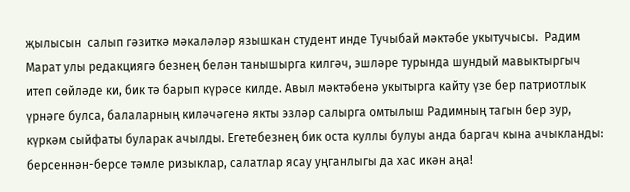җылысын  салып гәзиткә мәкаләләр язышкан студент инде Тучыбай мәктәбе укытучысы.  Радим Марат улы редакциягә безнең белән танышырга килгәч, эшләре турында шундый мавыктыргыч итеп сөйләде ки, бик тә барып күрәсе килде. Авыл мәктәбенә укытырга кайту үзе бер патриотлык үрнәге булса, балаларның киләчәгенә якты эзләр салырга омтылыш Радимның тагын бер зур, күркәм сыйфаты буларак ачылды. Егетебезнең бик оста куллы булуы анда баргач кына ачыкланды: берсеннән-берсе тәмле ризыклар, салатлар ясау уңганлыгы да хас икән аңа!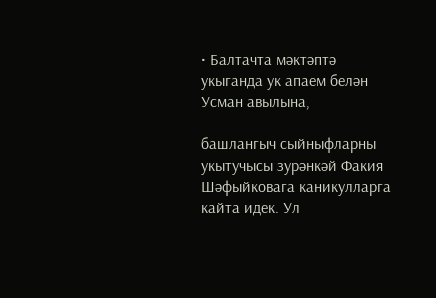• Балтачта мәктәптә укыганда ук апаем белән Усман авылына,

башлангыч сыйныфларны укытучысы зурәнкәй Факия Шәфыйковага каникулларга кайта идек. Ул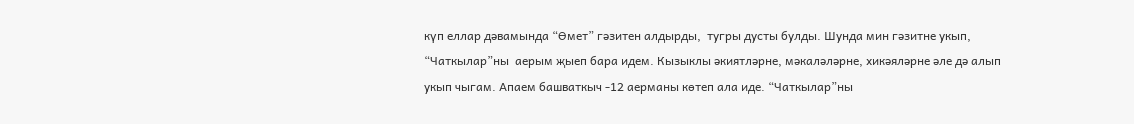күп еллар дәвамында “Өмет” гәзитен алдырды,  тугры дусты булды. Шунда мин гәзитне укып, “Чаткылар”ны  аерым җыеп бара идем. Кызыклы әкиятләрне, мәкаләләрне, хикәяләрне әле дә алып укып чыгам. Апаем башваткыч -12 аерманы көтеп ала иде. “Чаткылар”ны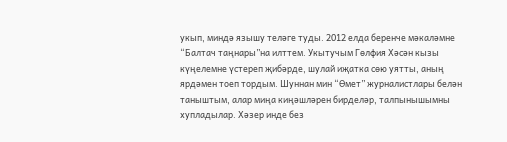укып, миндә язышу теләге туды. 2012 елда беренче мәкаләмне “Балтач таңнары”на илттем. Укытучым Гөлфия Хәсән кызы күңелемне үстереп җибәрде, шулай иҗатка сөю уятты, аның ярдәмен тоеп тордым. Шуннан мин “Өмет” журналистлары белән таныштым, алар миңа киңәшләрен бирделәр, талпынышымны хупладылар. Хәзер инде без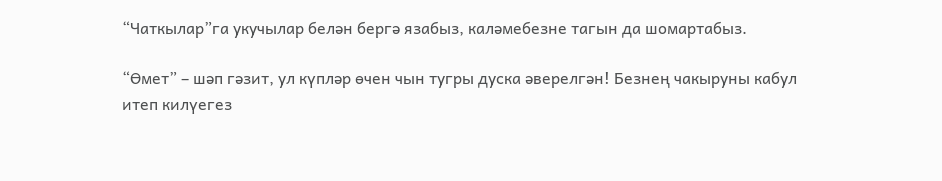“Чаткылар”га укучылар белән бергә язабыз, каләмебезне тагын да шомартабыз.

“Өмет” – шәп гәзит, ул күпләр өчен чын тугры дуска әверелгән! Безнең чакыруны кабул итеп килүегез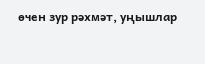өчен зур рәхмәт, уңышлар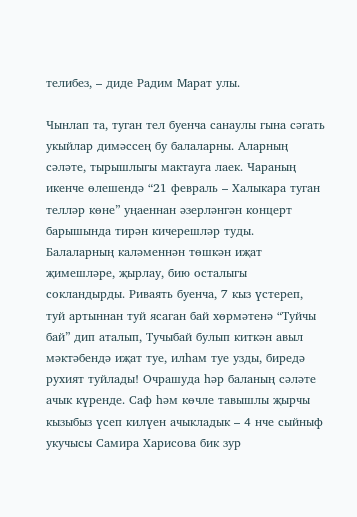телибез, – диде Радим Марат улы.

Чынлап та, туган тел буенча санаулы гына сәгать укыйлар димәссең бу балаларны. Аларның сәләте, тырышлыгы мактауга лаек. Чараның икенче өлешендә “21 февраль – Халыкара туган телләр көне” уңаеннан әзерләнгән концерт барышында тирән кичерешләр туды. Балаларның каләменнән төшкән иҗат җимешләре, җырлау, бию осталыгы сокландырды. Риваять буенча, 7 кыз үстереп, туй артыннан туй ясаган бай хөрмәтенә “Туйчы бай” дип аталып, Тучыбай булып киткән авыл мәктәбендә иҗат туе, илһам туе узды, биредә рухият туйлады! Очрашуда һәр баланың сәләте ачык күренде. Саф һәм көчле тавышлы җырчы кызыбыз үсеп килүен ачыкладык – 4 нче сыйныф укучысы Самира Харисова бик зур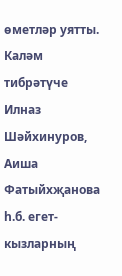өметләр уятты. Каләм тибрәтүче Илназ Шәйхинуров, Аиша  Фатыйхҗанова һ.б. егет-кызларның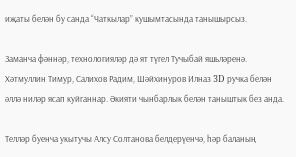иҗаты белән бу санда “Чаткылар” кушымтасында танышырсыз.

Заманча фәннәр, технологияләр дә ят түгел Тучыбай яшьләренә. Хәтмуллин Тимур, Салихов Радим, Шәйхинуров Илназ 3D ручка белән әллә ниләр ясап куйганнар. Әкияти чынбарлык белән таныштык без анда.

Телләр буенча укытучы Алсу Солтанова белдерүенчә, һәр баланың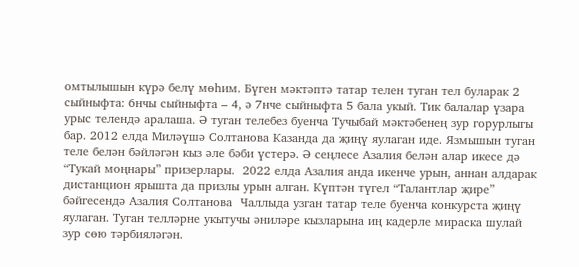омтылышын күрә белү мөһим. Бүген мәктәптә татар телен туган тел буларак 2 сыйныфта: 6нчы сыйныфта – 4, ә 7нче сыйныфта 5 бала укый. Тик балалар үзара урыс телендә аралаша. Ә туган телебез буенча Тучыбай мәктәбенең зур горурлыгы бар. 2012 елда Миләүшә Солтанова Казанда да җиңү яулаган иде. Язмышын туган теле белән бәйләгән кыз әле бәби үстерә. Ә сеңлесе Азалия белән алар икесе дә “Тукай моңнары” призерлары.  2022 елда Азалия анда икенче урын, аннан алдарак дистанцион ярышта да призлы урын алган. Күптән түгел “Талантлар җире” бәйгесендә Азалия Солтанова  Чаллыда узган татар теле буенча конкурста җиңү яулаган. Туган телләрне укытучы әниләре кызларына иң кадерле мираска шулай зур сөю тәрбияләгән.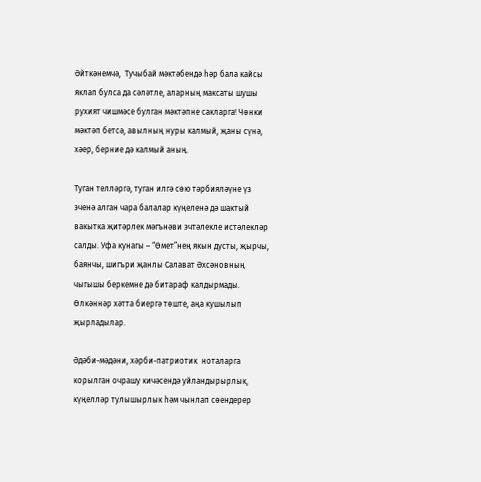Әйткәнемчә,  Тучыбай мәктәбендә һәр бала кайсы яклап булса да сәләтле, аларның максаты шушы рухият чишмәсе булган мәктәпне сакларга! Чөнки мәктәп бетсә, авылның нуры калмый, җаны сүнә, хәер, берние дә калмый аның.

Туган телләргә, туган илгә сөю тәрбияләүне үз эченә алган чара балалар күңеленә дә шактый вакытка җитәрлек мәгънәви эчтәлекле истәлекләр салды. Уфа кунагы – “Өмет”нең якын дусты, җырчы, баянчы, шигъри җанлы Салават Әхсәновның чыгышы беркемне дә битараф калдырмады. Өлкәннәр хәтта биергә төште, аңа кушылып җырладылар.

Әдәби-мәдәни, хәрби-патриотик  ноталарга корылган очрашу кичәсендә уйландырырлык, күңелләр тулышырлык һәм чынлап сөендерер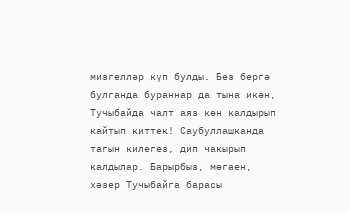мизгелләр күп булды. Без бергә булганда бураннар да тына икән, Тучыбайда чалт аяз көн калдырып кайтып киттек! Саубуллашканда тагын килегез, дип чакырып калдылар. Барырбыз, мөгаен, хәзер Тучыбайга барасы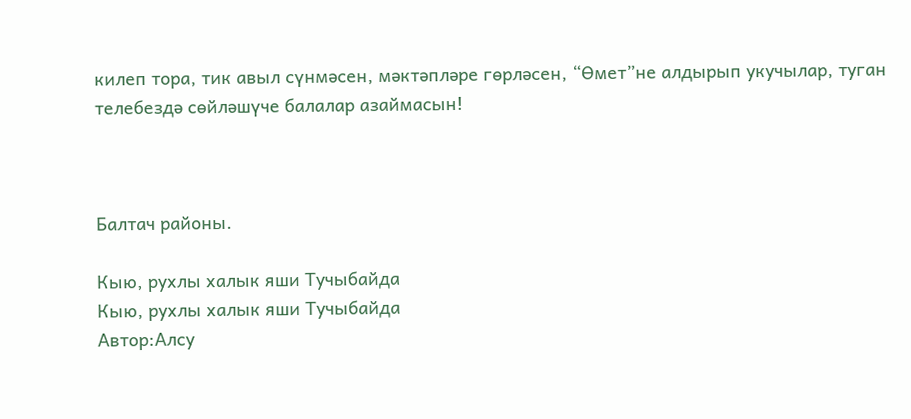килеп тора, тик авыл сүнмәсен, мәктәпләре гөрләсен, “Өмет”не алдырып укучылар, туган телебездә сөйләшүче балалар азаймасын!



Балтач районы.

Кыю, рухлы халык яши Тучыбайда
Кыю, рухлы халык яши Тучыбайда
Автор:Алсу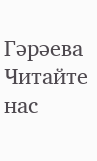Гәрәева
Читайте нас